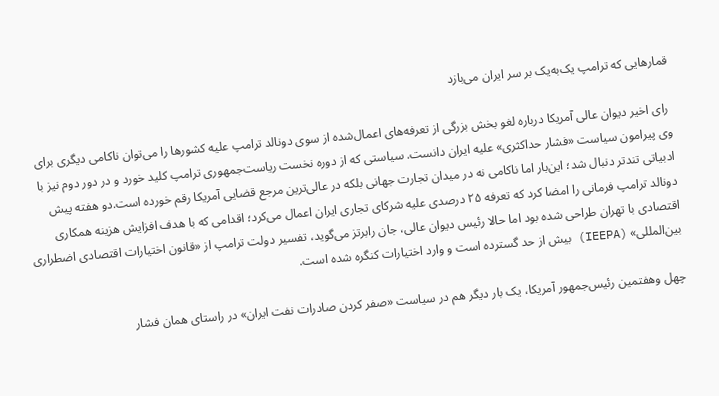قمارهایی که ترامپ یک‌به‌یک بر سر ایران می‌بازد

 رای اخیر دیوان عالی آمریکا درباره لغو بخش بزرگی از تعرفه‌های اعمال‌شده از سوی دونالد ترامپ علیه کشورها را می‌توان ناکامی دیگری برای وی پیرامون سیاست «فشار حداکثری» علیه ایران دانست. سیاستی که از دوره نخست ریاست‌جمهوری ترامپ کلید خورد و در دور دوم نیز با ادبیاتی تندتر دنبال شد؛ این‌بار اما ناکامی نه در میدان تجارت جهانی بلکه در عالی‌ترین مرجع قضایی آمریکا رقم خورده است.دو هفته پیش دونالد ترامپ فرمانی را امضا کرد که تعرفه ۲۵ درصدی علیه شرکای تجاری ایران اعمال می‌کرد؛ اقدامی که با هدف افزایش هزینه همکاری اقتصادی با تهران طراحی شده بود اما حالا رئیس دیوان عالی، جان رابرتز می‌گوید، تفسیر دولت ترامپ از «قانون اختیارات اقتصادی اضطراری بین‌المللی» (IEEPA) بیش از حد گسترده است و وارد اختیارات کنگره شده است.

چهل وهفتمین رئیس‌جمهور آمریکا، یک بار دیگر هم در سیاست «صفر کردن صادرات نفت ایران» در راستای همان فشار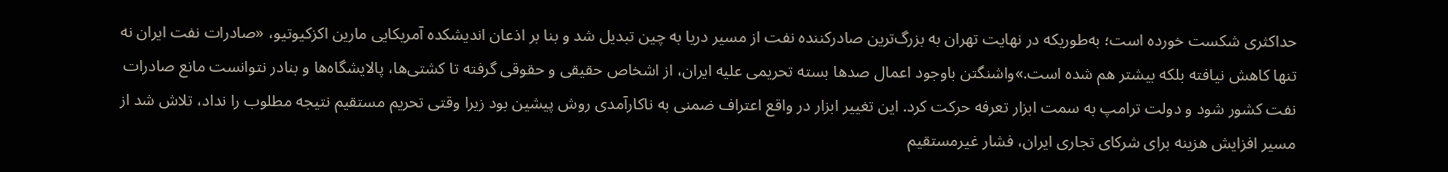حداکثری شکست خورده است؛ به‌طوریکه در نهایت تهران به بزرگ‌ترین صادرکننده نفت از مسیر دریا به چین تبدیل شد و بنا بر اذعان اندیشکده آمریکایی مارین اکزکیوتیو، «صادرات نفت ایران نه تنها کاهش نیافته بلکه بیشتر هم شده است.»واشنگتن باوجود اعمال صدها بسته تحریمی علیه ایران، از اشخاص حقیقی و حقوقی گرفته تا کشتی‌ها، پالایشگاه‌ها و بنادر نتوانست مانع صادرات نفت کشور شود و دولت ترامپ به سمت ابزار تعرفه حرکت کرد. این تغییر ابزار در واقع اعتراف ضمنی به ناکارآمدی روش پیشین بود زیرا وقتی تحریم مستقیم نتیجه مطلوب را نداد، تلاش شد از مسیر افزایش هزینه برای شرکای تجاری ایران، فشار غیرمستقیم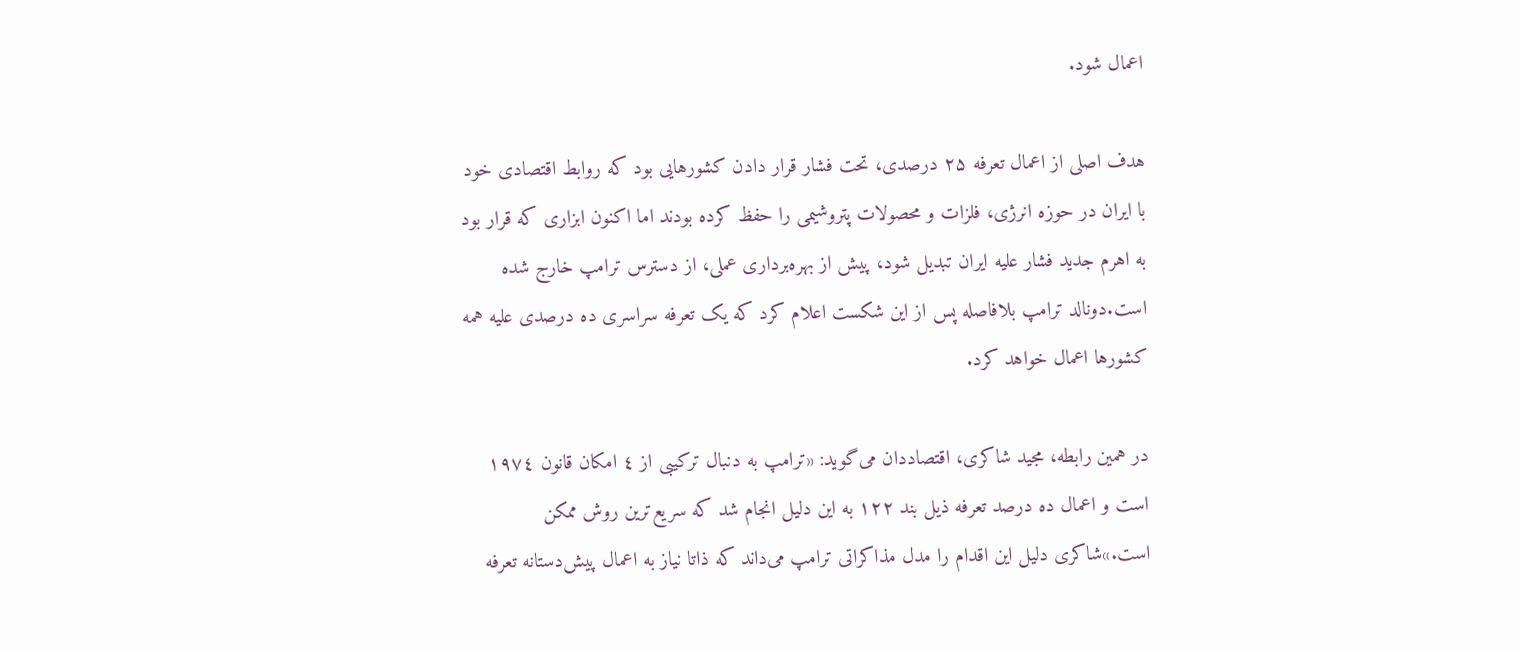اعمال شود.

هدف اصلی از اعمال تعرفه ۲۵ درصدی، تحت فشار قرار دادن کشورهایی بود که روابط اقتصادی خود با ایران در حوزه انرژی، فلزات و محصولات پتروشیمی را حفظ کرده بودند اما اکنون ابزاری که قرار بود به اهرم جدید فشار علیه ایران تبدیل شود، پیش از بهره‌برداری عملی، از دسترس ترامپ خارج شده است.دونالد ترامپ بلافاصله پس از این شکست اعلام کرد که یک تعرفه سراسری ده درصدی علیه همه کشورها اعمال خواهد کرد.

در همین رابطه، مجید شاکری، اقتصاددان می‌گوید: «ترامپ به دنبال ترکیبى از ٤ امکان قانون ١٩٧٤ است و اعمال ده درصد تعرفه ذیل بند ١٢٢ به این دلیل انجام شد که سریع‌ترین روش ممکن است.»شاکری دلیل این اقدام را مدل مذاکراتى ترامپ می‌داند که ذاتا نیاز به اعمال پیش‌دستانه تعرفه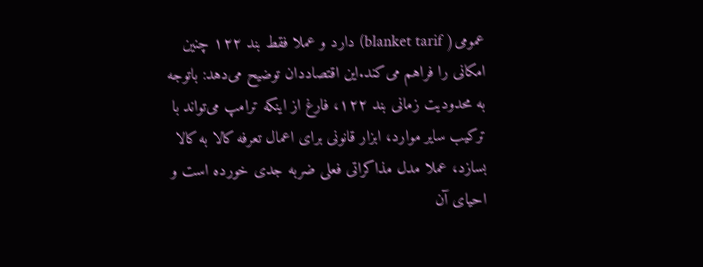عمومى( blanket tarif) دارد و عملا فقط بند ١٢٢ چنین امکانى را فراهم می‌کند.این اقتصاددان توضیح می‌دهد: با‌توجه به محدودیت زمانى بند ١٢٢، فارغ از اینکه ترامپ مى‌تواند با ترکیب سایر موارد، ابزار قانونى براى اعمال تعرفه کالا به کالا بسازد، عملا مدل مذاکراتى فعلی ضربه جدی خورده است و احیاى آن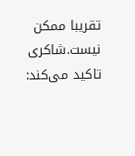تقریبا ممکن نیست.شاکری تاکید می‌کند: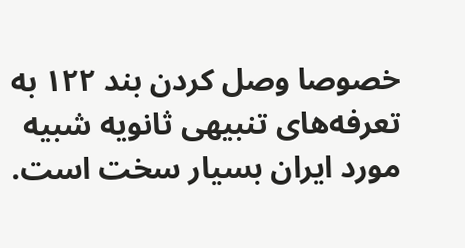خصوصا وصل کردن بند ١٢٢ به تعرفه‌هاى تنبیهى ثانویه شبیه مورد ایران بسیار سخت است.